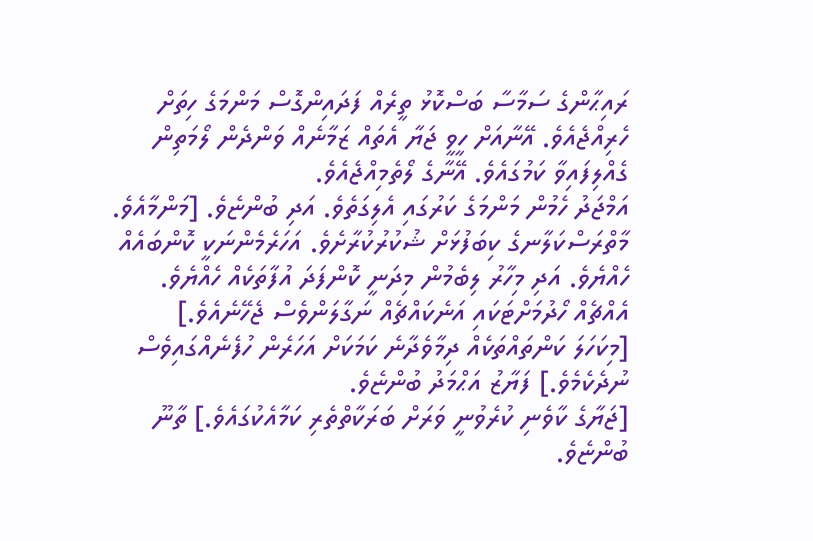ރައިޙާންގެ ސަމާސާ ބަސްކޮޅު ތީރެއް ފަދައިންގޮސް މަންމަގެ ހިތަށް ހެރިއްޖެއެވެ. އޭނާއަށް ހީވީ ޖަޔާ އެތައް ޒަމާނެއް ވަންދެން ލޯމަތިން ގެއްލިފައިވާ ކަމުގައެވެ. އޭނާގެ ލޯތެމިއްޖެއެވެ.
އަމްޖަދު ހެމުން މަންމަގެ ކަރުގައި އެލިގަތެވެ. އަދި ބުންޏެވެ. [މަންމާއެވެ. މާތްރަސްކަލާނގެ ކިބަފުޅަށް ޝުކުރުކުރާށެވެ. އަހަރެމެންނަކީ ކޮންބައެއް ހެއްޔެވެ. އަދި މިހާރު ލިބެމުން މިދަނީ ކޮންފަދަ އުފާތަކެއް ހެއްޔެވެ. އެއްޗެއް ހޯދުމަށްޓަކައި އަނެކައްޗެއް ނަގާލަންވެސް ޖެހޭނެއެވެ.]
[މިކަހަލަ ކަންތައްތަކެއް ދިމާވެދާނެ ކަމަކަށް އަހަރެން ހުފެނެއްގައިވެސް ނުދެކެމެވެ.] ފަޔާޒު އަޙްމަދު ބުންޏެވެ.
[ޖަޔާގެ ކާވެނި ކުރެވުނީ ވަރަށް ބަރަކާތްތެރި ކަމާއެކުގައެވެ.] ތާނޫ ބުންޏެވެ.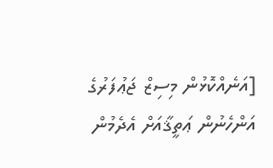[އަނެއްކޮޅުން މިސިޒް ޖަޢުފަރުގެ އަންހެނުން ޢަތީޤާއަށް އެދެމުން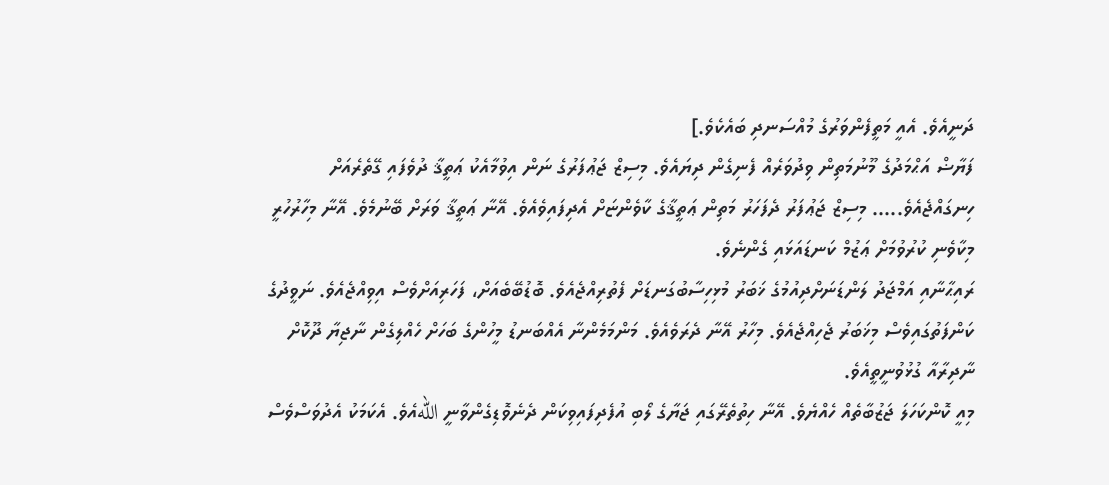ދަނީއެވެ. އެއީ މަތީފެންވަރުގެ މުއްސަނދި ބައެކެވެ.]
ފަޔާޟް އަޙްމަދުގެ މޫނުމަތިން ވިދުވަރެއް ފެނިގެން ދިޔައެވެ. މިސިޒް ޖަޢުފަރުގެ ނަން އިވުމާއެކު ޢަތީޤާ ދުވެފައި ގޭތެރެއަށް ހިނގައްޖެއެވެ..... މިސިޒް ޖަޢުފަރު ދެފަހަރު މަތިން ޢަތީޤާގެ ކާވެންޏަށް އެދިފައިވެއެވެ. އޭނާ ޢަތީޤާ ވަރަށް ބޭނުމެވެ. އޭނާ މިހާރުހުރީ މިކާވެނި ކުރުވުމަށް ޢަޒުމް ކަނޑައަޅައި ގެންނެވެ.
ރައިޙާނާއި އަމްޖަދު ލަންޑަނަށްދިއުމުގެ ޚަބަރު މުޅިހިސާބުގަނޑަށް ފެތުރިއްޖެއެވެ. ބޮޑުބޭބެއަށް، ފަހަރިއަށްވެސް އިވިއްޖެއެވެ. ނަވީދުގެ ކަންފަތުގައިވެސް މިޚަބަރު ޖެހިއްޖެއެވެ. މިހާރު އޭނާ ދެރަވެއެވެ. މަންމަމެންނާ އެއްބަނޑު މީހުންގެ ބަހަށް ހެއްލިގެން ނާޖިޔާ ދޫކޮށް ނާދިރާއާ ގުޅުވުނީތީއެވެ.
މިއީ ކޮންކަހަލަ ޖަޒުބާތެއް ހެއްޔެވެ. އޭނާ ހިތުތެރޭގައި ޖަޔާގެ ލޯބި އުފެދިފައިވިކަން ދެނެވޮޑިގެންވާނީ اللهއެވެ. އެކަމަކު އެދުވަސްވެސް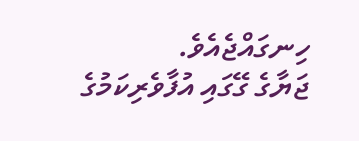ހިނގައްޖެއެވެ.
ޖަޔާގެ ގޭގައި އުފާވެރިކަމުގެ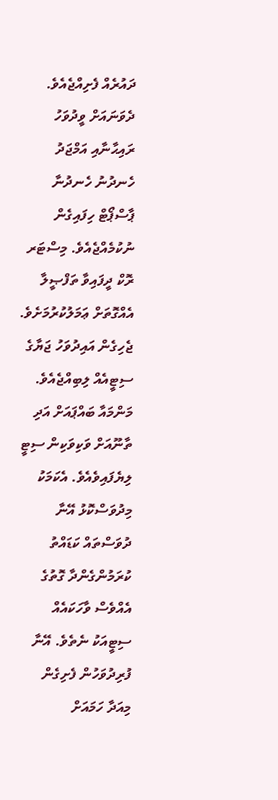ދައުރެއް ފެށިއްޖެއެވެ.
ދެވަނައަށް ވީދުވަހު ރައިޙާނާއި އަމްޖަދު ހެނދުނު ހެނދުނާ ޕާސްޕޯޓް ހިފައިގެން ނުކުމެއްޖެއެވެ. މިސްޓަރ ރޮކް ދީފައިވާ ތަފްޞީލާ އެއްގޮތަށް ޢަމަލުކުރުމަށެވެ.
ޖެހިގެން އައިދުވަހު ޖަޔާގެ ސިޓީއެއް ލިބިއްޖެއެވެ.
މަންމައާ ބައްޕައަށް އަދި ތާނޫއަށް ވަކިވަކިން ސިޓީ ލިޔެފައިވެއެވެ. އެކަމަކު މިދުވަސްކޮޅު އޭނާ ދުވަސްތައް ކަޑައްތު ކުރަމުންގެންދާ ގޮތުގެ އެއްވެސް ވާހަކައެއް ސިޓީއަކު ނެތެވެ. އޭނާ ފުރިދުވަހުން ފެށިގެން މިއަދާ ހަމައަށް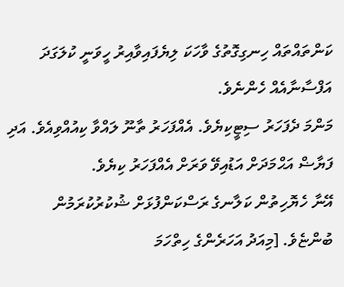ކަންތައްތައް ހިނގިގޮތުގެ ވާހަކަ ލިޔެފައިވާއިރު ހީވަނީ ކުލަގަދަ އަފްސާނާއެއް ހެންނެވެ.
މަންމަ ދެފަހަރު ސިޓީކިޔެވެ. އެއްފަހަރު ތާނޫ ލައްވާ ކިއުއްވިއެވެ. އަދި ފަޔާޟް އަޙްމަދަށް އަޑުއިވޭ ވަރަށް އެއްފަހަރު ކިޔެވެ.
އޭނާ ހެޔޮހިތުން ކަލާނގެ ރަސްކަންފުޅަށް ޝުކުރުކުރަމުން ބުންޏެވެ. [މިއަދު އަހަރެންގެ ހިތްހަމަ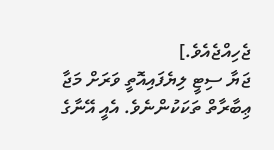ޖެހިއްޖެއެވެ.]
ޖަޔާ ސިޓީ ލިޔެފައިއޮތީ ވަރަށް މަޖާ ޢިބާރާތް ތަކަކުންނެވެ. އެއީ އޭނާގެ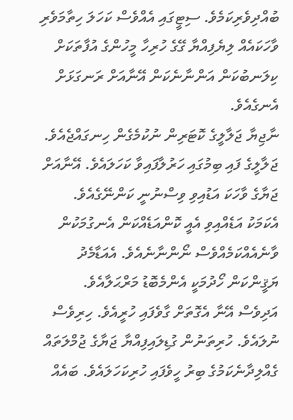ބުއްދިވެރިކަމެވެ. ސިޓީގައި އެއްވެސް ކަހަލަ ހިތާމަވެރި ވާހަކައެއް ލިޔެފިއްޔާ ގޭގެ ހުރިހާ މީހުންގެ އުފާތަކަށް ކިލަނބުކަން އަންނާނެކަން އޭނާއަށް ރަނގަޅަށް އެނގެއެވެ.
ނާޖިޔާ ޖަލާލީގެ ކޮޓަރިން ނުކުމެގެން ހިނގައްޖެއެވެ.
ޖަލާލީގެ ފައި ބިމުގައި ހަރުލާފައިވާ ކަހަލައެވެ. އޭނާއަށް ޖަޔާގެ ވާހަކަ އަޑުއިވި ވިސްނުނީ ކަންނޭގެއެވެ.
އެކަމަކު އަޑެއްއިވި އެއީ ކޮންއަޑެއްކަން އެނގުމަކުން ވާނެއެއްކަމެއްވެސް ނޯންނާނެއެވެ. އެއަޑާމެދު ޔަޤީންކަން ހޯދުމަކީ އެންމެބޮޑު މަރްޙަލާއެވެ.
އަދިވެސް އޭނާ އެގޮތަށް ގާވެފައި ހުރީއެވެ. ހިރިވެސް ނުލައެވެ. ހުރިތަނުން ގުޑިލައިފިއްޔާ ޖަޔާގެ ޖުމްލަތައް ގެއްލިދާނެކަމުގެ ބިރު ހީވެފައި ހުރިކަހަލައެވެ. ބައެއް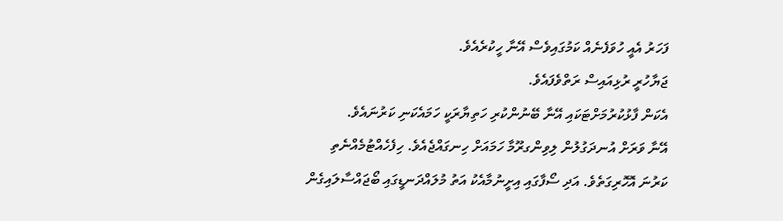ފަހަރު އެއީ ހުވަފެނެއް ކަމުގައިވެސް އޭނާ ހީކުރެއެވެ.
ޖަޔާހުރީ ރުޅިއައިސް ރަތްވެފައެވެ.
އެކަން ފާޅުކުރުމަށްޓަކައި އޭނާ ބޭނުންކުރި ހަތިޔާރަކީ ހަމައެކަނި ކަރުނައެވެ.
އޭނާ ވަރަށް އުނދަގުލުން ލިވިންގރޫމާ ހަމައަށް ހިނގައްޖެއެވެ. ހިފެހެއްޓުމެއްނެތި ކަރުނަ އޮހޮރިގަތެވެ. އަދި ސޯފާގައި އިށީނުމާއެކު އަތު މުލައްދަނޑީގައި ބޯޖައްސާލައިގެން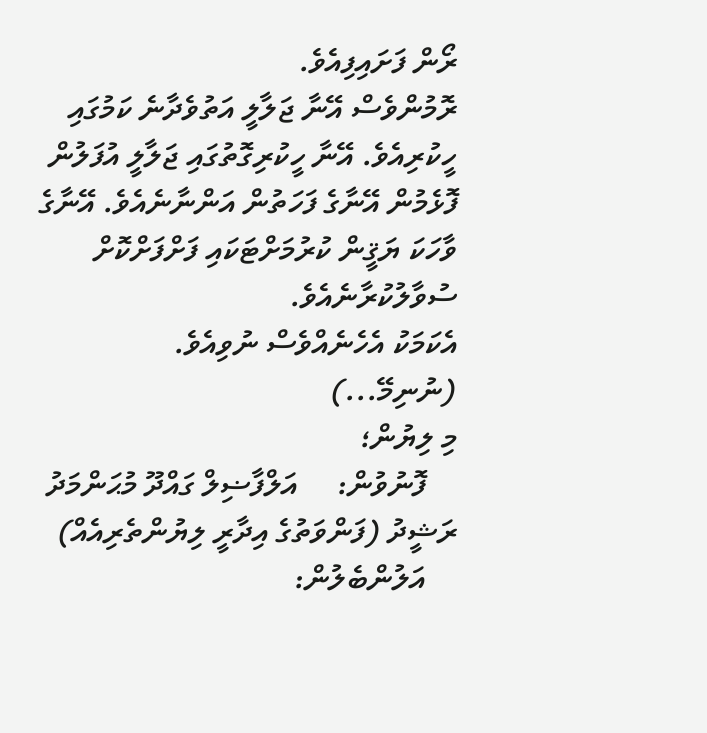ރޯން ފަށައިފިއެވެ.
ރޮމުންވެސް އޭނާ ޖަލާލީ އަތުވެދާނެ ކަމުގައި ހީކުރިއެވެ. އޭނާ ހީކުރިގޮތުގައި ޖަލާލީ އުފަލުން ފޮޅެމުން އޭނާގެ ފަހަތުން އަންނާނެއެވެ. އޭނާގެ ވާހަކަ ޔަޤީން ކުރުމަށްޓަކައި ފަށްފަށްކޮށް ސުވާލުކުރާނެއެވެ.
އެކަމަކު އެހެނެއްވެސް ނުވިއެވެ.
(ނުނިމޭ...)
މި ލިޔުން؛
    ފޮނުވުން:     އަލްފާޟިލް ގައްދޫ މުޙަންމަދު ރަޝީދު (ފަންވަތުގެ އިދާރީ ލިޔުންތެރިއެއް)
    އަލުންބެލުން: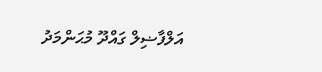އަލްފާޟިލް ގައްދޫ މުޙަންމަދު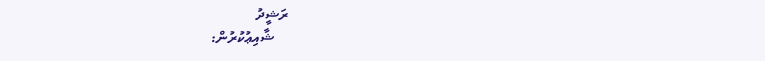ރަޝީދު
    ޝާއިޢުކުރުން: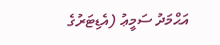އަޙްމަދު ސަމީޢު (އެޑިޓަރުގެ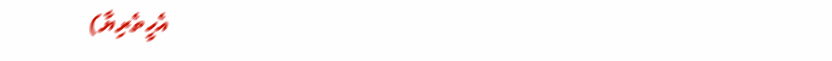އެހީތެރިޔާ)